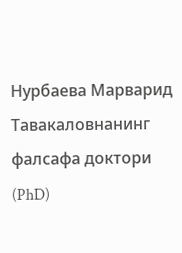Нурбаева Марварид Тавакаловнанинг
фалсафа доктори (PhD)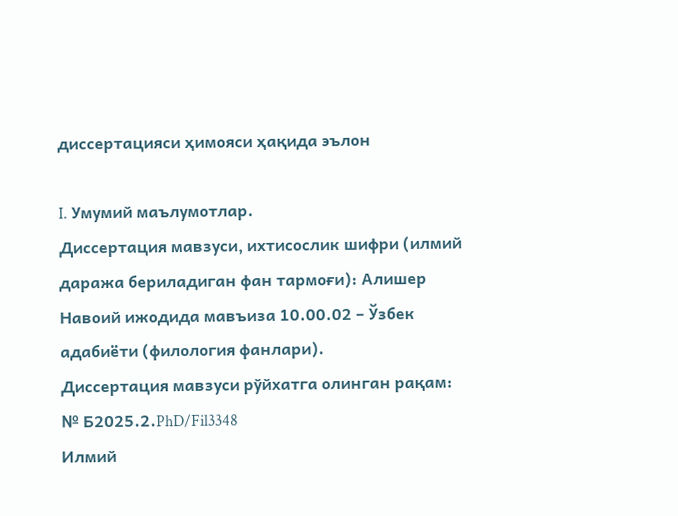диссертацияси ҳимояси ҳақида эълон

I. Умумий маълумотлар.
Диссертация мавзуси, ихтисослик шифри (илмий даража бериладиган фан тармоғи): Алишер Навоий ижодида мавъиза 10.00.02 – Ўзбек адабиёти (филология фанлари).
Диссертация мавзуси рўйхатга олинган рақам: № Б2025.2.PhD/Fil3348
Илмий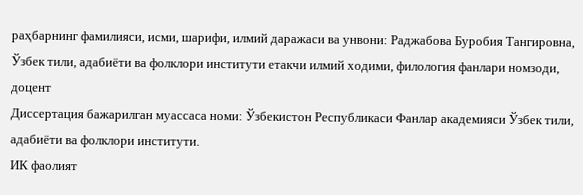раҳбарнинг фамилияси, исми, шарифи, илмий даражаси ва унвони: Раджабова Буробия Тангировна,  Ўзбек тили, адабиёти ва фолклори институти етакчи илмий ходими, филология фанлари номзоди, доцент
Диссертация бажарилган муассаса номи: Ўзбекистон Республикаси Фанлар академияси Ўзбек тили, адабиёти ва фолклори институти.
ИК фаолият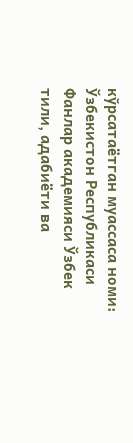кўрсатаётган муассаса номи: Ўзбекистон Республикаси Фанлар академияси Ўзбек тили, адабиёти ва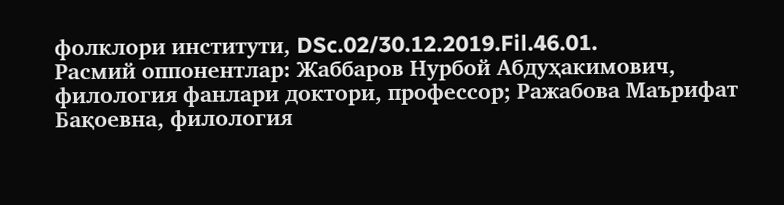фолклори институти, DSc.02/30.12.2019.Fil.46.01.
Расмий оппонентлар: Жаббаров Нурбой Абдуҳакимович, филология фанлари доктори, профессор; Ражабова Маърифат Бақоевна, филология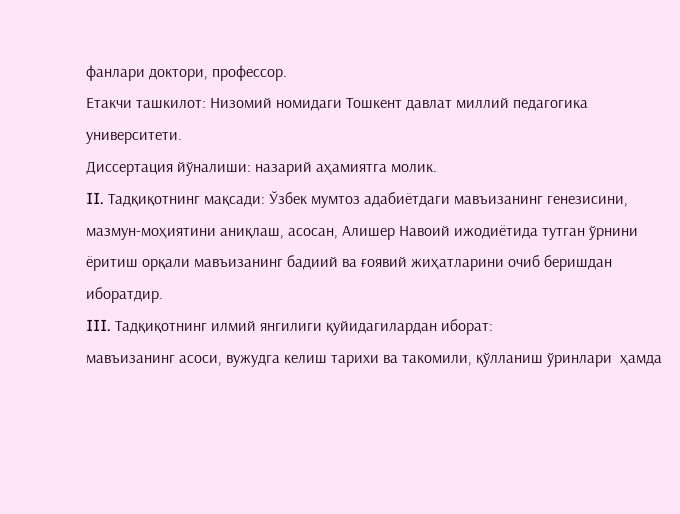фанлари доктори, профессор.
Етакчи ташкилот: Низомий номидаги Тошкент давлат миллий педагогика университети.
Диссертация йўналиши: назарий аҳамиятга молик.
II. Тадқиқотнинг мақсади: Ўзбек мумтоз адабиётдаги мавъизанинг генезисини, мазмун-моҳиятини аниқлаш, асосан, Алишер Навоий ижодиётида тутган ўрнини ёритиш орқали мавъизанинг бадиий ва ғоявий жиҳатларини очиб беришдан иборатдир.
III. Тадқиқотнинг илмий янгилиги қуйидагилардан иборат:
мавъизанинг асоси, вужудга келиш тарихи ва такомили, қўлланиш ўринлари  ҳамда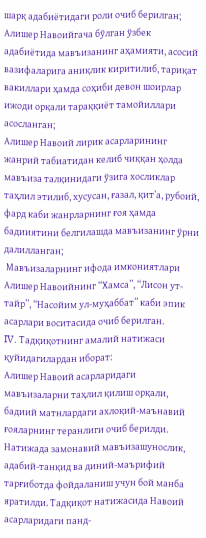шарқ адабиётидаги роли очиб берилган;
Алишер Навоийгача бўлган ўзбек адабиётида мавъизанинг аҳамияти, асосий вазифаларига аниқлик киритилиб, тариқат вакиллари ҳамда соҳиби девон шоирлар ижоди орқали тараққиёт тамойиллари асосланган;
Алишер Навоий лирик асарларининг жанрий табиатидан келиб чиққан ҳолда мавъиза талқинидаги ўзига хосликлар таҳлил этилиб, хусусан, ғазал, қитʼа, рубоий, фард каби жанрларнинг ғоя ҳамда бадииятини белгилашда мавъизанинг ўрни далилланган;
 Мавъизаларнинг ифода имкониятлари Алишер Навоийнинг “Хамса”, “Лисон ут-тайр”, “Насойим ул-муҳаббат” каби эпик асарлари воситасида очиб берилган.
IV. Тадқиқотнинг амалий натижаси қуйидагилардан иборат:
Алишер Навоий асарларидаги мавъизаларни таҳлил қилиш орқали, бадиий матнлардаги ахлоқий-маънавий ғояларнинг теранлиги очиб берилди. Натижада замонавий мавъизашунослик, адабий-танқид ва диний-маърифий тарғиботда фойдаланиш учун бой манба яратилди. Тадқиқот натижасида Навоий асарларидаги панд-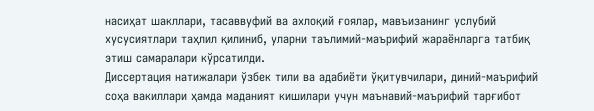насиҳат шакллари, тасаввуфий ва ахлоқий ғоялар, мавъизанинг услубий хусусиятлари таҳлил қилиниб, уларни таълимий-маърифий жараёнларга татбиқ этиш самаралари кўрсатилди.
Диссертация натижалари ўзбек тили ва адабиёти ўқитувчилари, диний-маърифий соҳа вакиллари ҳамда маданият кишилари учун маънавий-маърифий тарғибот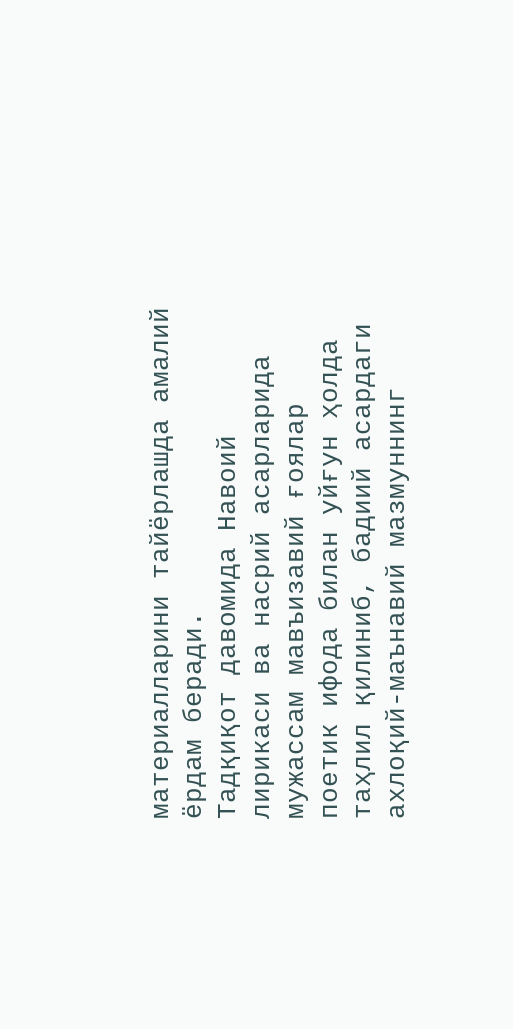материалларини тайёрлашда амалий ёрдам беради.
Тадқиқот давомида Навоий лирикаси ва насрий асарларида мужассам мавъизавий ғоялар поетик ифода билан уйғун ҳолда таҳлил қилиниб, бадиий асардаги ахлоқий-маънавий мазмуннинг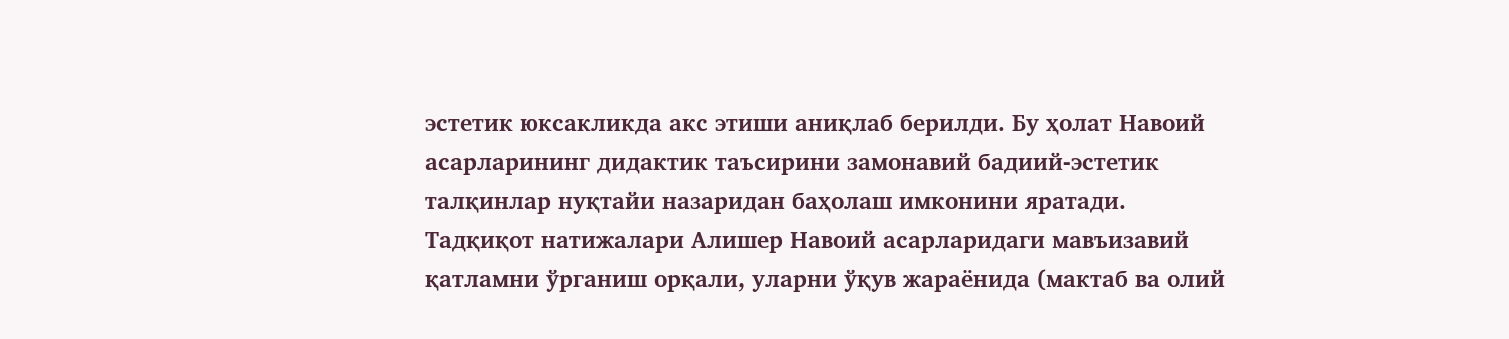эстетик юксакликда акс этиши аниқлаб берилди. Бу ҳолат Навоий асарларининг дидактик таъсирини замонавий бадиий-эстетик талқинлар нуқтайи назаридан баҳолаш имконини яратади.
Тадқиқот натижалари Алишер Навоий асарларидаги мавъизавий қатламни ўрганиш орқали, уларни ўқув жараёнида (мактаб ва олий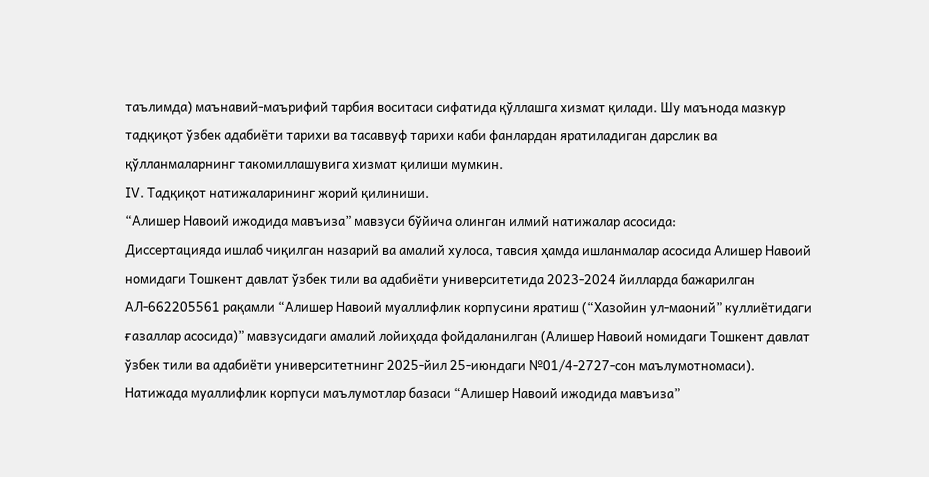таълимда) маънавий-маърифий тарбия воситаси сифатида қўллашга хизмат қилади. Шу маънода мазкур тадқиқот ўзбек адабиёти тарихи ва тасаввуф тарихи каби фанлардан яратиладиган дарслик ва қўлланмаларнинг такомиллашувига хизмат қилиши мумкин.
IV. Тадқиқот натижаларининг жорий қилиниши.
“Алишер Навоий ижодида мавъиза” мавзуси бўйича олинган илмий натижалар асосида:
Диссертацияда ишлаб чиқилган назарий ва амалий хулоса, тавсия ҳамда ишланмалар асосида Алишер Навоий номидаги Тошкент давлат ўзбек тили ва адабиёти университетида 2023-2024 йилларда бажарилган АЛ-662205561 рақамли “Алишер Навоий муаллифлик корпусини яратиш (“Хазойин ул-маоний” куллиётидаги ғазаллар асосида)” мавзусидаги амалий лойиҳада фойдаланилган (Алишер Навоий номидаги Тошкент давлат ўзбек тили ва адабиёти университетнинг 2025-йил 25-июндаги №01/4-2727-сон маълумотномаси). Натижада муаллифлик корпуси маълумотлар базаси “Алишер Навоий ижодида мавъиза”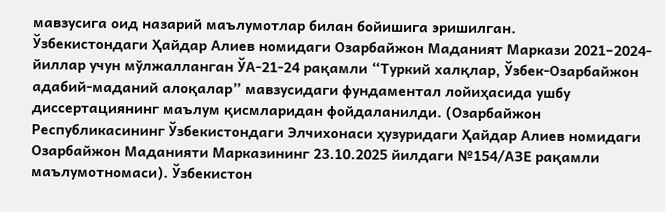мавзусига оид назарий маълумотлар билан бойишига эришилган.
Ўзбекистондаги Ҳайдар Алиев номидаги Озарбайжон Маданият Маркази 2021–2024-йиллар учун мўлжалланган ЎА-21-24 рақамли “Туркий халқлар, Ўзбек-Озарбайжон адабий-маданий алоқалар” мавзусидаги фундаментал лойиҳасида ушбу диссертациянинг маълум қисмларидан фойдаланилди. (Озарбайжон Республикасининг Ўзбекистондаги Элчихонаси ҳузуридаги Ҳайдар Алиев номидаги Озарбайжон Маданияти Марказининг 23.10.2025 йилдаги №154/АЗЕ рақамли маълумотномаси). Ўзбекистон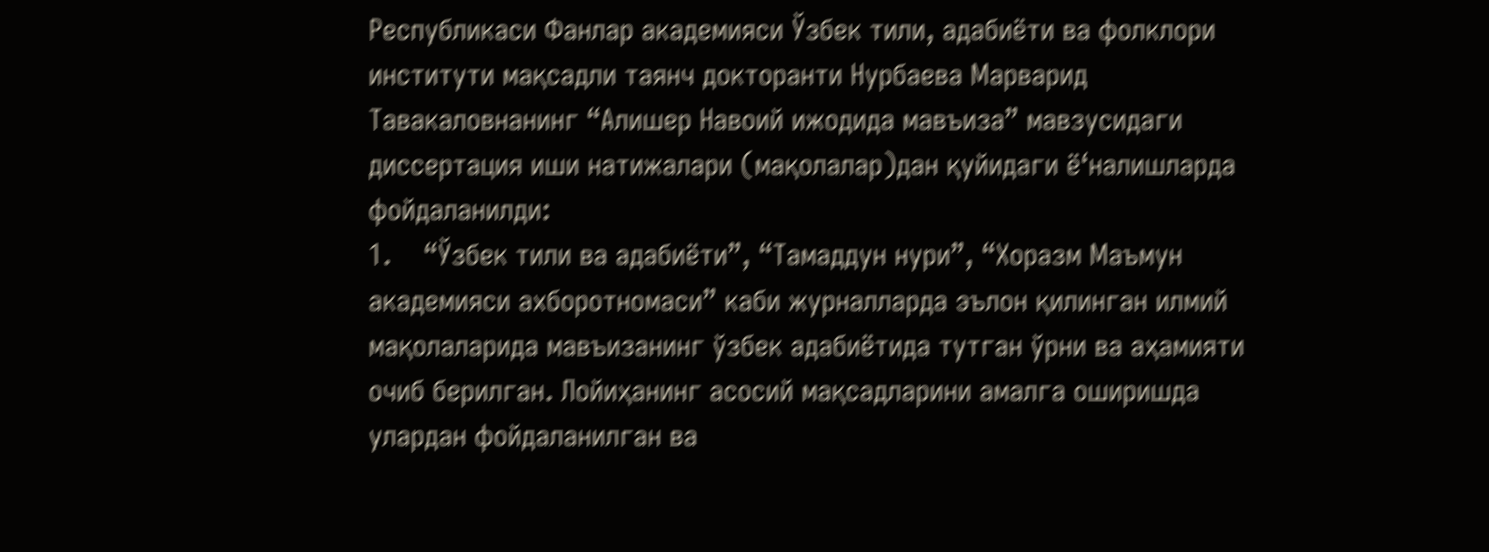Республикаси Фанлар академияси Ўзбек тили, адабиёти ва фолклори институти мақсадли таянч докторанти Нурбаева Марварид Тавакаловнанинг “Алишер Навоий ижодида мавъиза” мавзусидаги диссертация иши натижалари (мақолалар)дан қуйидаги ёʻналишларда фойдаланилди:
1.    “Ўзбек тили ва адабиёти”, “Тамаддун нури”, “Хоразм Маъмун академияси ахборотномаси” каби журналларда эълон қилинган илмий мақолаларида мавъизанинг ўзбек адабиётида тутган ўрни ва аҳамияти очиб берилган. Лойиҳанинг асосий мақсадларини амалга оширишда улардан фойдаланилган ва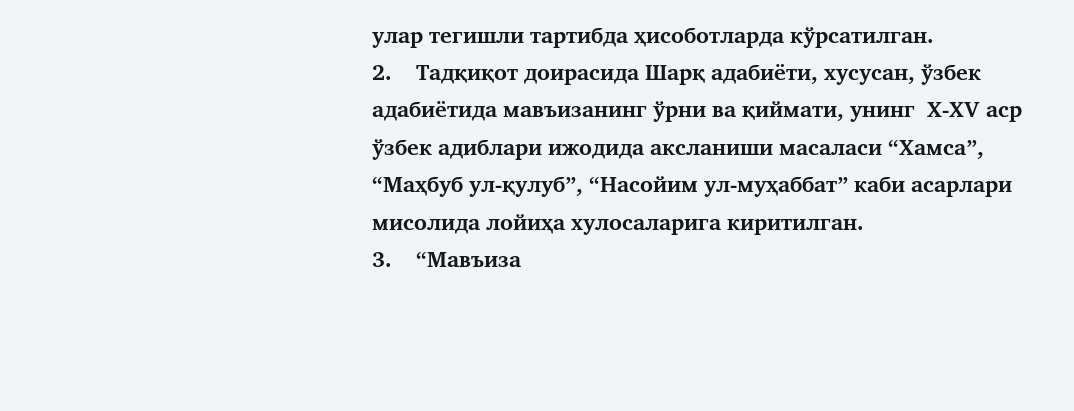улар тегишли тартибда ҳисоботларда кўрсатилган.
2.    Тадқиқот доирасида Шарқ адабиёти, хусусан, ўзбек адабиётида мавъизанинг ўрни ва қиймати, унинг  Х-ХV аср ўзбек адиблари ижодида аксланиши масаласи “Хамса”, “Маҳбуб ул-қулуб”, “Насойим ул-муҳаббат” каби асарлари мисолида лойиҳа хулосаларига киритилган.
3.    “Мавъиза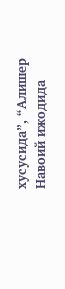хусусида”, “Алишер Навоий ижодида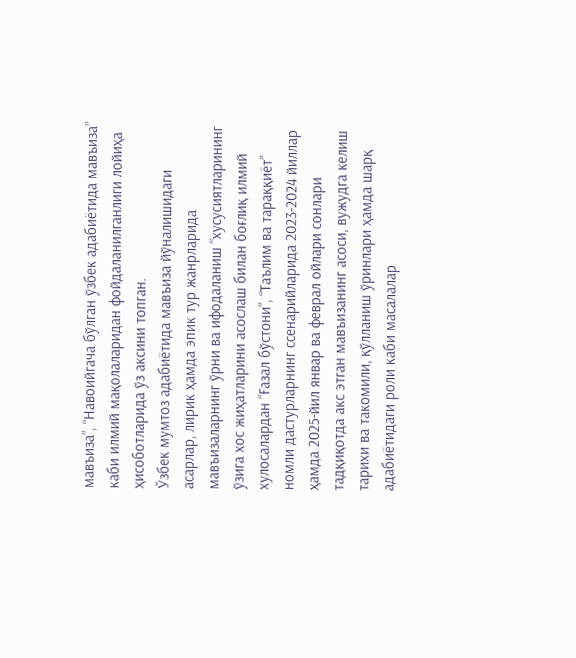мавъиза”, “Навоийгача бўлган ўзбек адабиётида мавъиза” каби илмий мақолаларидан фойдаланилганлиги лойиҳа ҳисоботларида ўз аксини топган.
Ўзбек мумтоз адабиётида мавъиза йўналишидаги асарлар, лирик ҳамда эпик тур жанрларида мавъизаларнинг ўрни ва ифодаланиш “хусусиятларининг ўзига хос жиҳатларини асослаш билан боғлиқ илмий хулосалардан “Ғазал бўстони”, “Таълим ва тараққиёт” номли дастурларнинг ссенарийларида 2023-2024 йиллар ҳамда 2025-йил январ ва феврал ойлари сонлари тадқиқотда акс этган мавъизанинг асоси, вужудга келиш тарихи ва такомили, қўлланиш ўринлари ҳамда шарқ адабиётидаги роли каби масалалар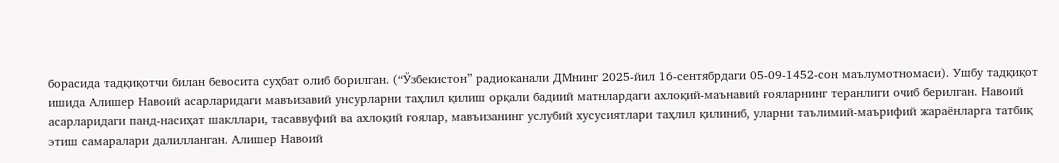борасида тадқиқотчи билан бевосита суҳбат олиб борилган. (“Ўзбекистон” радиоканали ДМнинг 2025-йил 16-сентябрдаги 05-09-1452-сон маълумотномаси). Ушбу тадқиқот ишида Алишер Навоий асарларидаги мавъизавий унсурларни таҳлил қилиш орқали бадиий матнлардаги ахлоқий-маънавий ғояларнинг теранлиги очиб берилган. Навоий асарларидаги панд-насиҳат шакллари, тасаввуфий ва ахлоқий ғоялар, мавъизанинг услубий хусусиятлари таҳлил қилиниб, уларни таълимий-маърифий жараёнларга татбиқ этиш самаралари далилланган. Алишер Навоий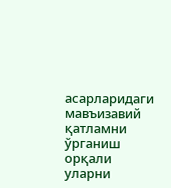асарларидаги мавъизавий қатламни ўрганиш орқали уларни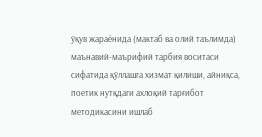ўқув жараёнида (мактаб ва олий таълимда) маънавий-маърифий тарбия воситаси сифатида қўллашга хизмат қилиши, айниқса, поетик нутқдаги ахлоқий тарғибот методикасини ишлаб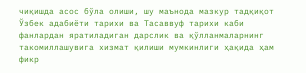чиқишда асос бўла олиши, шу маънода мазкур тадқиқот Ўзбек адабиёти тарихи ва Тасаввуф тарихи каби фанлардан яратиладиган дарслик ва қўлланмаларнинг такомиллашувига хизмат қилиши мумкинлиги ҳақида ҳам фикр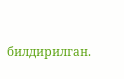билдирилган.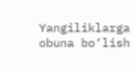Yangiliklarga obuna bo‘lish